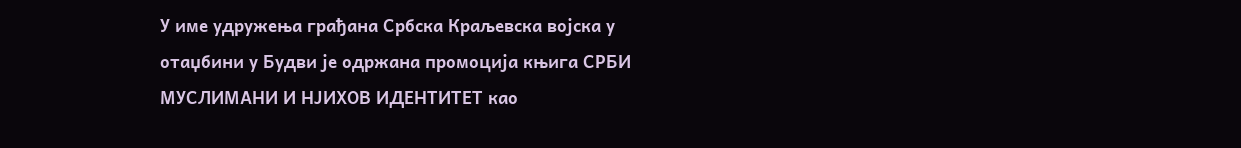У име удружења грађана Србска Краљевска војска у отаџбини у Будви је одржана промоција књига СРБИ МУСЛИМАНИ И НЈИХОВ ИДЕНТИТЕТ као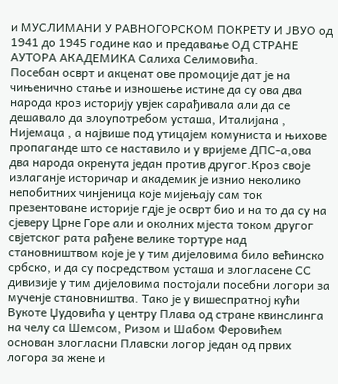и МУСЛИМАНИ У РАВНОГОРСКОМ ПОКРЕТУ И ЈВУО од 1941 до 1945 године као и предавање ОД СТРАНЕ АУТОРА АКАДЕМИКА Салиха Селимовића.
Посебан осврт и акценат ове промоције дат је на чињенично стање и изношење истине да су ова два народа кроз историју увјек сарађивала али да се дешавало да злоупотребом усташа, Италијана , Нијемаца , а највише под утицајем комуниста и њихове пропаганде што се наставило и у вријеме ДПС-а,ова два народа окренута један против другог.Кроз своје излаганје историчар и академик је изнио неколико непобитних чинјеница које мијењају сам ток презентоване историје гдје је осврт био и на то да су на сјеверу Црне Горе али и околних мјеста током другог свјетског рата рађене велике тортуре над становништвом које је у тим дијеловима било већинско србско, и да су посредством усташа и злогласене СС дивизије у тим дијеловима постојали посебни логори за мученје становништва. Тако је у вишеспратној кући Вукоте Џудовића у центру Плава од стране квинслинга на челу са Шемсом, Ризом и Шабом Феровићем основан злогласни Плавски логор један од првих логора за жене и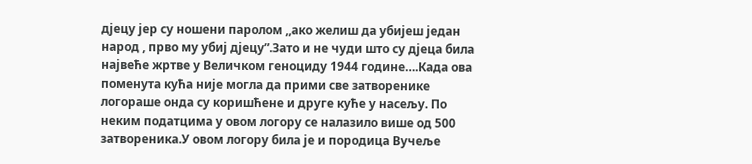дјецу јер су ношени паролом ,,ако желиш да убијеш један народ , прво му убиј дјецу”.Зато и не чуди што су дјеца била највеће жртве у Величком геноциду 1944 године….Када ова поменута кућа није могла да прими све затворенике логораше онда су коришћене и друге куће у насељу. По неким податцима у овом логору се налазило више од 500 затвореника.У овом логору била је и породица Вучеље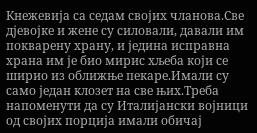Кнежевија са седам својих чланова.Све дјевојке и жене су силовали, давали им покварену храну, и једина исправна храна им је био мирис хљеба који се ширио из оближње пекаре.Имали су само један клозет на све њих.Треба напоменути да су Италијански војници од својих порција имали обичај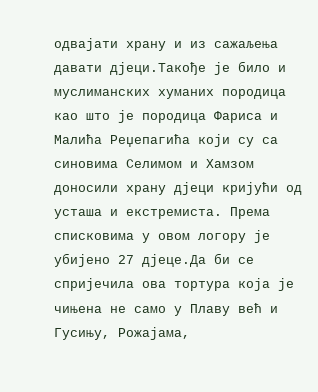одвајати храну и из сажаљења давати дјеци.Такође је било и муслиманских хуманих породица као што је породица Фариса и Малића Реџепагића који су са синовима Селимом и Хамзом доносили храну дјеци кријући од усташа и екстремиста. Према списковима у овом логору је убијено 27 дјеце.Да би се спријечила ова тортура која је чињена не само у Плаву већ и Гусињу, Рожајама,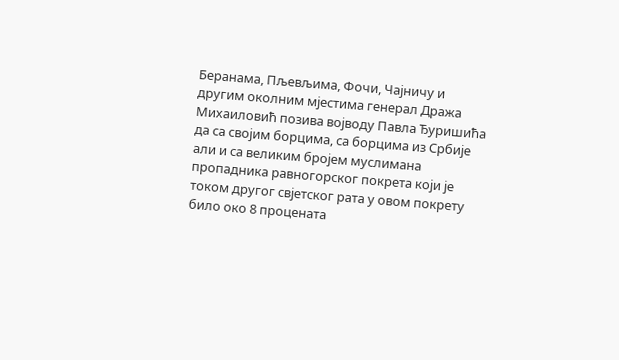Беранама, Пљевљима, Фочи, Чајничу и другим околним мјестима генерал Дража Михаиловић позива војводу Павла Ђуришића да са својим борцима, са борцима из Србије али и са великим бројем муслимана пропадника равногорског покрета који је током другог свјетског рата у овом покрету било око 8 процената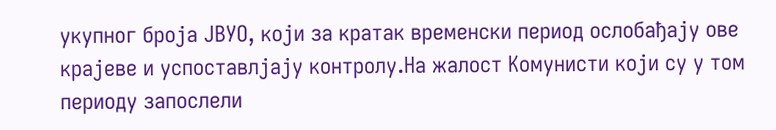укупног броја ЈВУО, који за кратак временски период ослобађају ове крајеве и успоставлјају контролу.На жалост Комунисти који су у том периоду запослели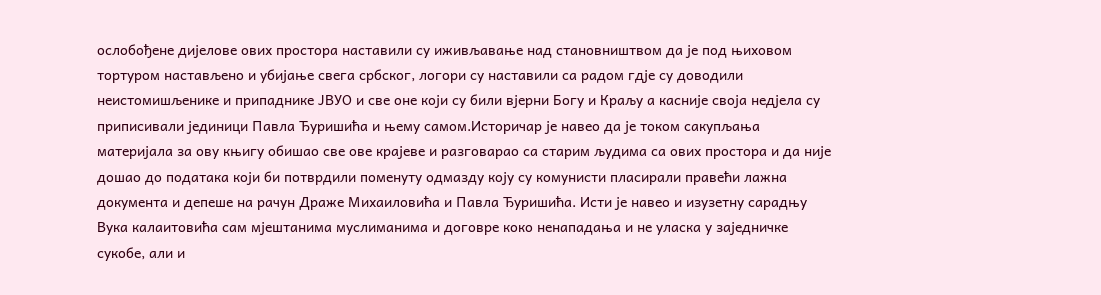ослобођене дијелове ових простора наставили су иживљавање над становништвом да је под њиховом тортуром настављено и убијање свега србског, логори су наставили са радом гдје су доводили неистомишљенике и припаднике ЈВУО и све оне који су били вјерни Богу и Краљу а касније своја недјела су приписивали јединици Павла Ђуришића и њему самом.Историчар је навео да је током сакупљања материјала за ову књигу обишао све ове крајеве и разговарао са старим људима са ових простора и да није дошао до података који би потврдили поменуту одмазду коју су комунисти пласирали правећи лажна документа и депеше на рачун Драже Михаиловића и Павла Ђуришића. Исти је навео и изузетну сарадњу Вука калаитовића сам мјештанима муслиманима и договре коко ненападања и не уласка у заједничке сукобе, али и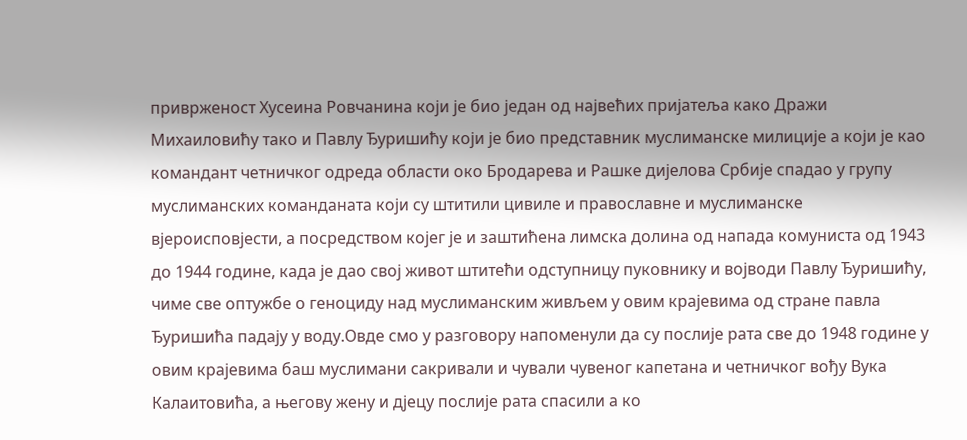приврженост Хусеина Ровчанина који је био један од највећих пријатеља како Дражи Михаиловићу тако и Павлу Ђуришићу који је био представник муслиманске милиције а који је као командант четничког одреда области око Бродарева и Рашке дијелова Србије спадао у групу муслиманских команданата који су штитили цивиле и православне и муслиманске вјероисповјести, а посредством којег је и заштићена лимска долина од напада комуниста од 1943 до 1944 године, када је дао свој живот штитећи одступницу пуковнику и војводи Павлу Ђуришићу, чиме све оптужбе о геноциду над муслиманским живљем у овим крајевима од стране павла Ђуришића падају у воду.Овде смо у разговору напоменули да су послије рата све до 1948 године у овим крајевима баш муслимани сакривали и чували чувеног капетана и четничког вођу Вука Калаитовића, а његову жену и дјецу послије рата спасили а ко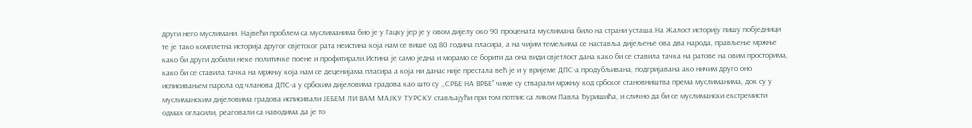други него муслимани. Највећи проблем са муслиманима био је у Гацку јер је у овом дијелу око 90 процената муслимана било на страни усташа.На Жалост историју пишу побједници те је тако комплетна историја другог свјетског рата неистина која нам се више од 80 година пласира, а на чијим темељима се наставља дијељење ова два народа, прављење мржње како би други добили неке политичке поене и профитирали.Истина је само једна и морамо се борити да она види свјетлост дана како би се ставила тачка на ратове на овим просторима, како би се ставила тачка на мржњу која нам се деценијама пласира а која ни данас није престала већ је и у вријеме ДПС-а продубљивана, подгријавана ако ничим друго оно исписивањем парола од чланова ДПС-а у србским дијеловима градова као што су ,,СРБЕ НА ВРБЕ” чиме су стварали мржњу код србског становништва према муслиманима, док су у муслиманским дијеловима градова исписивали ЈЕБЕМ ЛИ ВАМ МАЈКУ ТУРСКУ стављајући при том потпис са ликом Павла Ђуришића, и слично да би се муслимански екстремисти одмах огласили, реаговали са наводима да је то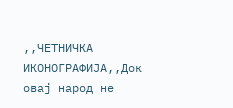,,ЧЕТНИЧКА ИКОНОГРАФИЈА,,Док овај народ не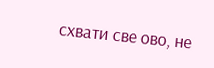схвати све ово, не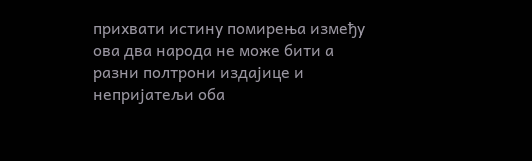прихвати истину помирења између ова два народа не може бити а разни полтрони издајице и непријатељи оба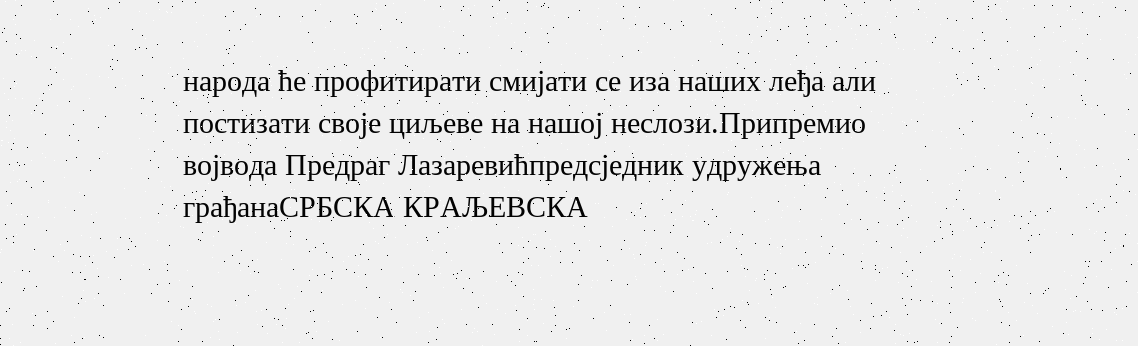народа ће профитирати смијати се иза наших леђа али постизати своје циљеве на нашој неслози.Припремио војвода Предраг Лазаревићпредсједник удружења грађанаСРБСКА КРАЉЕВСКА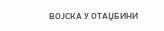ВОЈСКА У ОТАЏБИНИ